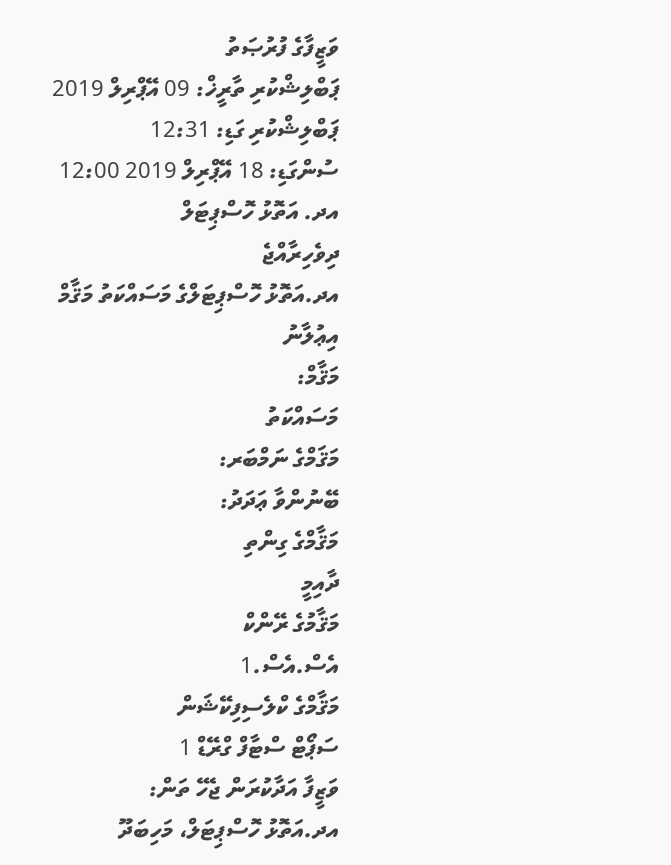ވަޒީފާގެ ފުރުޞަތު
ޕަބްލިޝްކުރި ތާރީޚް: 09 އޭޕްރިލް 2019
ޕަބްލިޝްކުރި ގަޑި: 12:31
ސުންގަޑި: 18 އޭޕްރިލް 2019 12:00
އދ. އަތޮޅު ހޮސްޕިޓަލް
ދިވެހިރާއްޖެ
އދ.އަތޮޅު ހޮސްޕިޓަލްގެ މަސައްކަތު މަޤާމް
އިޢުލާނު
މަޤާމް:
މަސައްކަތު
މަޤަމްގެ ނަމްބަރ:
ބޭނުންވާ ޢަދަދު:
މަޤާމްގެ ގިންތި
ދާއިމީ
މަޤާމުގެ ރޭންކް
އެސް.އެސް.1
މަޤާމްގެ ކްލެސިފިކޭޝަން
ސަޕޯޓް ސްޓާފް ގްރޭޑް 1
ވަޒީފާ އަދާކުރަން ޖެހޭ ތަން:
އދ.އަތޮޅު ހޮސްޕިޓަލް، މަހިބަދޫ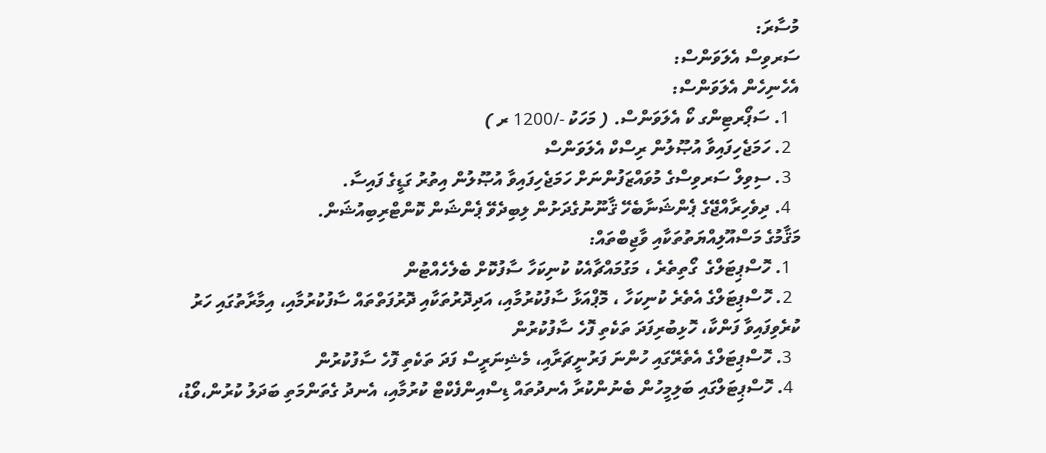މުސާރަ:
ސަރވިސް އެލަވަންސް:
އެހެނިހެން އެލަވަންސް:
  1. ސަޕޯރޓިންގ ކޯ އެލަވަންސް. ( މަހަކު -/1200 ރ )
  2. ހަމަޖެހިފައިވާ އުޞޫލުން ރިސްކް އެލަވަންސް
  3. ސިވިލް ސަރވިސްގެ މުވައްޒަފުންނަށް ހަމަޖެހިފައިވާ އުޞޫލުން އިތުރު ގަޑީގެ ފައިސާ.
  4. ދިވެހިރާއްޖޭގެ ޕެންޝަނާބެހޭ ޤާނޫނުގެދަށުން ލިބިދެވޭ ޕެންޝަން ކޮންޓްރިބިއުޝަން.
މަޤާމުގެ މަސްއޫލިއްޔަތުތަކާއި ވާޖިބްތައް:
  1. ހޮސްޕިޓަލްގެ  ގޯތިތެރެ ، މަގުމައްޗާއެކު ކުނިކަހާ ސާފުކޮށް ބެލެހެއްޓުން
  2. ހޮސްޕިޓަލްގެ އެތެރެ ކުނިކަހާ ، މޮޕްއަޅާ ސާފުކުރުމާއި، އަދިދޮރުތަކާއި ދޮރުފަތްތައް ސާފުކުރުމާއި، އިމާރާތުގައި ހަރު ކުރެވިފައިވާ ފަންކާ، ހޮޅިބުރިފަދަ ތަކެތި ފޮހެ ސާފުކުރުން
  3. ހޮސްޕިޓަލްގެ އެތެރޭގައި ހުންނަ ފަރުނީޗަރާއި، މެޝިނަރީސް ފަދަ ތަކެތި ފޮހެ ސާފުކުރުން
  4. ހޮސްޕިޓަލްގައި ބަލިމީހުން ބެނުންކުރާ އެނދުތައް ޑިސްއިންފެކްޓް ކުރުމާއި، އެނދު ގެތަންމަތި ބަދަލު ކުރުން،ވޯޑު،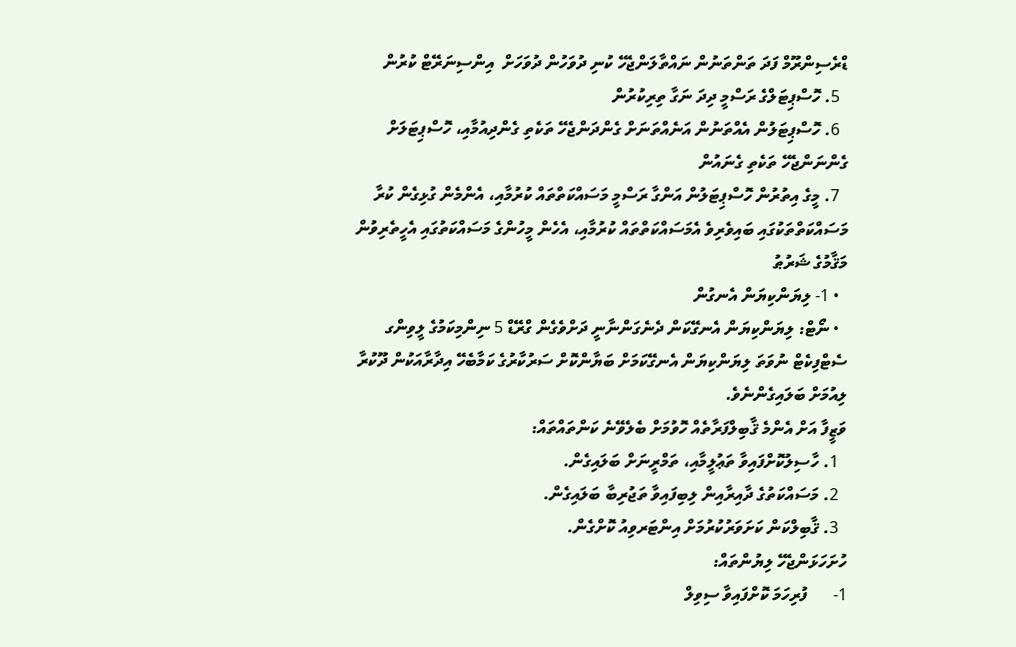ޑްރެސިންރޫމް ފަދަ ތަންތަނުން ނައްތާލަންޖެހޭ ކުނި ދުވަހުން ދުވަހަށް  އިންސިނަރޭޓް ކުރުން
  5. ހޮސްޕިޓަލްގެ ރަސްމީ ދިދަ ނަގާ ތިރިކުރުން
  6. ހޮސްޕިޓަލުން އެއްތަނުން އަނެއްތަނަށް ގެންދަންޖެހޭ ތަކެތި ގެންދިއުމާއި، ހޮސްޕިޓަލަށް ގެންނަންޖެހޭ ތަކެތި ގެނައުން
  7. މީގެ އިތުރުން ހޮސްޕިޓަލުން އަންގާ ރަސްމީ މަސައްކަތްތައް ކުރުމާއި، އެންމެން ގުޅިގެން ކުރާ މަސައްކަތްތަކުގައި ބައިވެރިވެ އެމަސައްކަތްތައް ކުރުމާއި، އެހެން މީހުންގެ މަސައްކަތުގައި އެހީތެރިވުން
މަޤާމުގެ ޝަރުޠު
  • 1- ލިޔަންކިޔަން އެނގުން
  • ނޯޓް: ލިޔަންކިޔަން އެނގޭކަން ދެނެގަންނާނީ ދަށްވެގެން ގްރޭޑް 5 ނިންމިކަމުގެ ލީވިންގ ސެޓްފިކެޓް ނުވަތަ ލިޔަންކިޔަން އެނގޭކަމަށް ބަޔާންކޮށް ސަރުކާރުގެ ކަމާބެހޭ އިދާރާއަކުން ދޫކުރާ ލިއުމަށް ބަލައިގެންނެވެ.
ވަޒީފާ އަށް އެންމެ ޤާބިލްފަރާތެއް ހޮވުމަށް ބެލެވޭނެ ކަންތައްތައް:
  1. ހާސިލުކޮށްފައިވާ ތަޢުލީމާއި، ތަމްރީނަށް ބަލައިގެން.
  2. މަސައްކަތުގެ ދާއިރާއިން ލިބިފައިވާ ތަޖުރިބާ ބަލައިގެން.
  3. ޤާބިލްކަން ކަށަވަރުކުރުމަށް އިންޓަރވިއު ކޮށްގެން.
ހުށަހަޅަންޖެހޭ ލިޔުންތައް:
1-      ފުރިހަމަ ކޮށްފައިވާ ސިވިލް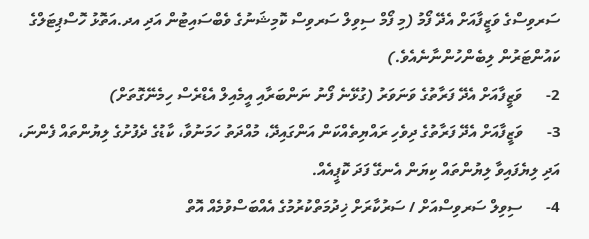ސަރވިސްގެ ވަޒީފާއަށް އެދޭ ފޯމު (މި ފޯމް ސިވިލް ސަރވިސް ކޮމިޝަނުގެ ވެބްސައިޓުން އަދި އދ.އަތޮޅު ހޮސްޕިޓަލްގެ ކައުންޓަރުން ލިބެންހުންނާނެއެވެ.)
2-      ވަޒީފާއަށް އެދޭ ފަރާތުގެ ވަނަވަރު (ގުޅޭނެ ފޯނު ނަންބަރާއި އީމެއިލް އެޑްރެސް ހިމެނޭގޮތަށް)
3-      ވަޒީފާއަށް އެދޭ ފަރާތުގެ ދިވެހި ރައްޔިތެއްކަން އަންގައިދޭ، މުއްދަތު ހަމަނުވާ، ކާޑުގެ ދެފުށުގެ ލިޔުންތައް ފެންނަ، އަދި ލިޔެފައިވާ ލިޔުންތައް ކިޔަން އެނގޭ ފަދަ ކޮޕީއެއް.
4-      ސިވިލް ސަރވިސްއަށް / ސަރުކާރަށް ޚިދުމަތްކުރުމުގެ އެއްބަސްވުމެއް އޮތް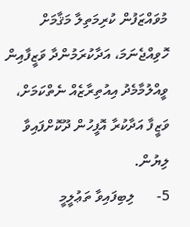މުވައްޒަފުން ކުރިމަތިލާ މަޤާމަށް ހޮވިއްޖެނަމަ، އަދާކުރަމުންދާ ވަޒީފާއިން ވީއްލުމާމެދު އިއުތިރާޒެއް ނެތްކަމަށް، ވަޒީފާ އަދާކުރާ އޮފީހުން ދޫކޮށްފައިވާ ލިޔުން.
5-      ލިބިފައިވާ ތަޢުލީމީ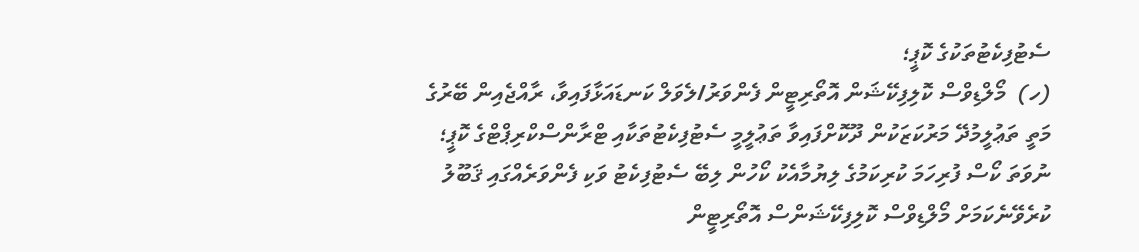ސެޓުފިކެޓުތަކުގެ ކޮޕީ؛
(ހ)  މޯލްޑިވްސް ކޮލިފިކޭޝަން އޮތޯރިޓީން ފެންވަރު/ލެވަލް ކަނޑައަޅާފައިވާ، ރާއްޖެއިން ބޭރުގެ މަތީ ތަޢުލީމުދޭ މަރުކަޒަކުން ދޫކޮށްފައިވާ ތަޢުލީމީ ސެޓުފިކެޓުތަކާއި ޓްރާންސްކްރިޕްޓްގެ ކޮޕީ؛  ނުވަތަ ކޯސް ފުރިހަމަ ކުރިކަމުގެ ލިޔުމާއެކު ކޯހުން ލިބޭ ސެޓުފިކެޓު ވަކި ފެންވަރެއްގައި ޤަބޫލު ކުރެވޭނެކަމަށް މޯލްޑިވްސް ކޮލިފިކޭޝަންސް އޮތޯރިޓީން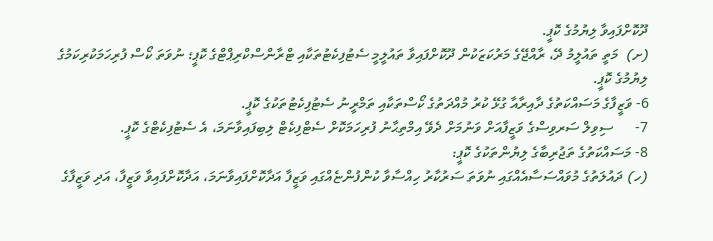ދޫކޮށްފައިވާ ލިޔުމުގެ ކޮޕީ.
(ށ)  މަތީ ތައުލީމު ދޭ، ރާއްޖޭގެ މަރުކަޒަކުން ދޫކޮށްފައިވާ ތައުލީމީ ސެޓުފިކެޓުތަކާއި ޓްރާންސްކްރިޕްޓްގެ ކޮޕީ؛ ނުވަތަ ކޯސް ފުރިހަމަކުރިކަމުގެ ލިޔުމުގެ ކޮޕީ.
6- ވަޒީފާގެ މަސައްކަތުގެ ދާއިރާއާ ގުޅޭ ކުރު މުއްދަތުގެ ކޯސްތަކާއި ތަމްރީނު ސެޓުފިކެޓުތަކުގެ ކޮޕީ.
7-      ސިވިލް ސަރވިސްގެ ވަޒީފާއަށް ވަނުމަށް ދެވޭ އިމްތިޙާނު ފުރިހަމަކޮށް ސެޓްފިކެޓް ލިބިފައިވާނަމަ، އެ ސެޓުފިކެޓްގެ ކޮޕީ.
8- މަސައްކަތުގެ ތަޖުރިބާގެ ލިޔުންތަކުގެ ކޮޕީ:
(ހ) ދައުލަތުގެ މުވައްސަސާއެއްގައި ނުވަތަ ސަރުކާރު ހިއްސާވާ ކުންފުންޏެއްގައި ވަޒީފާ އަދާކޮށްފައިވާނަމަ، އަދާކޮށްފައިވާ ވަޒީފާ، އަދި ވަޒީފާގެ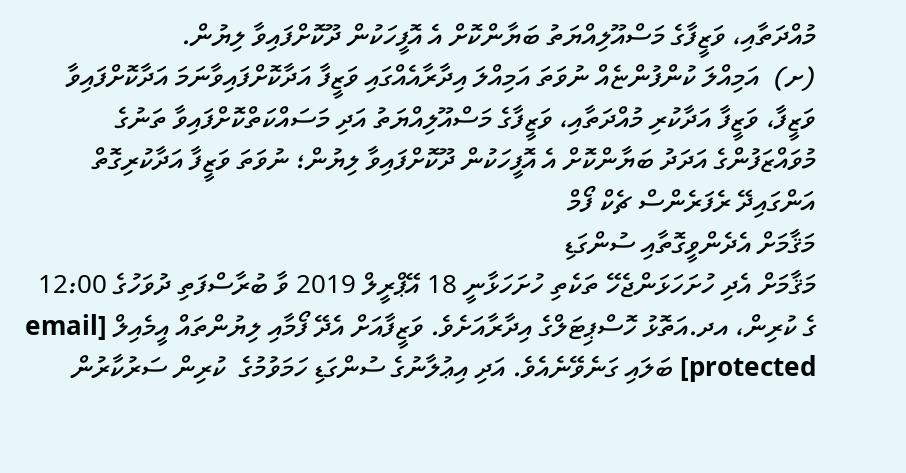މުއްދަތާއި، ވަޒީފާގެ މަސްއޫލިއްޔަތު ބަޔާންކޮށް އެ އޮފީހަކުން ދޫކޮށްފައިވާ ލިޔުން.
(ށ)  އަމިއްލަ ކުންފުންޏެއް ނުވަތަ އަމިއްލަ އިދާރާއެއްގައި ވަޒީފާ އަދާކޮށްފައިވާނަމަ އަދާކޮށްފައިވާ ވަޒީފާ، ވަޒީފާ އަދާކުރި މުއްދަތާއި، ވަޒީފާގެ މަސްއޫލިއްޔަތު އަދި މަސައްކަތްކޮށްފައިވާ ތަނުގެ މުވައްޒަފުންގެ އަދަދު ބަޔާންކޮށް އެ އޮފީހަކުން ދޫކޮށްފައިވާ ލިޔުން؛ ނުވަތަ ވަޒީފާ އަދާކުރިގޮތް އަންގައިދޭ ރެފަރެންސް ޗެކް ފޯމް
މަޤާމަށް އެދެންވީގޮތާއި ސުންގަޑި
މަޤާމަށް އެދި ހުށަހަޅަންޖެހޭ ތަކެތި ހުށަހަޅާނީ 18 އޭޕްރީލް 2019 ވާ ބުރާސްފަތި ދުވަހުގެ 12:00 ގެ ކުރިން، އދ.އަތޮޅު ހޮސްޕިޓަލްގެ އިދާރާއަށެވެ. ވަޒީފާއަށް އެދޭ ފޯމާއި ލިޔުންތައް އީމެއިލް [email protected] ބަލައި ގަނެވޭނެއެވެ. އަދި އިޢުލާނުގެ ސުންގަޑި ހަމަވުމުގެ  ކުރިން ސަރުކާރުން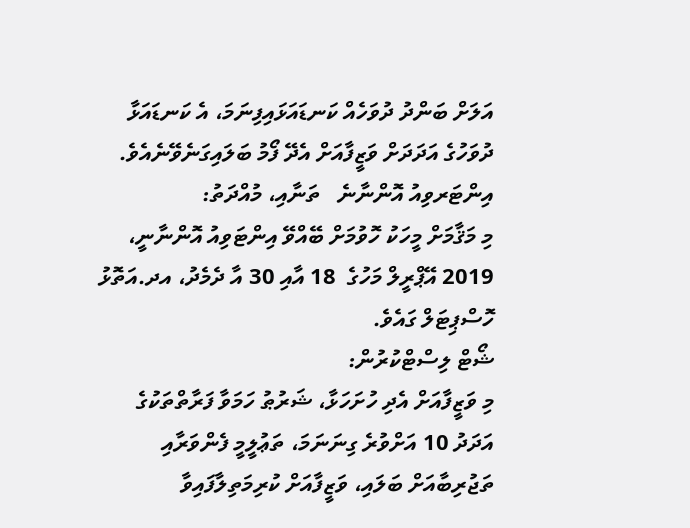އަލަށް ބަންދު ދުވަހެއް ކަނޑައަޅައިފިނަމަ، އެ ކަނޑައަޅާ ދުވަހުގެ އަދަދަށް ވަޒީފާއަށް އެދޭ ފޯމު ބަލައިގަނެވޭނެއެވެ.
އިންޓަރވިއު އޮންނާނެ   ތަނާއި، މުއްދަތު:
މި މަޤާމަށް މީހަކު ހޮވުމަށް ބޭއްވޭ އިންޓަވިއު އޮންނާނީ، 2019 އޭޕްރީލް މަހުގެ  18 އާއި 30 އާ ދެމެދު، އދ.އަތޮޅު ހޮސްޕިޓަލް ގައެވެ.
ޝޯޓް ލިސްޓްކުރުން:
މި ވަޒީފާއަށް އެދި ހުށަހަޅާ، ޝަރުޠު ހަމަވާ ފަރާތްތަކުގެ އަދަދު 10 އަށްވުރެ ގިނަނަމަ، ތަޢުލީމީ ފެންވަރާއި ތަޖުރިބާއަށް ބަލައި، ވަޒީފާއަށް ކުރިމަތިލާފައިވާ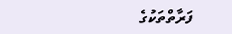ފަރާތްތަކުގެ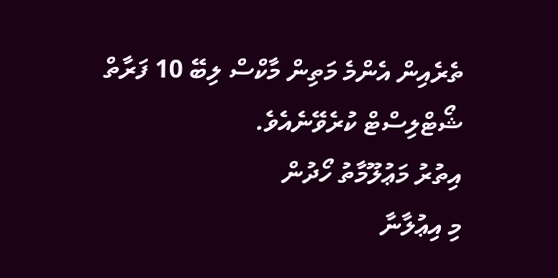ތެރެއިން އެންމެ މަތިން މާކްސް ލިބޭ 10 ފަރާތް ޝޯޓްލިސްޓް ކުރެވޭނެއެވެ.
އިތުރު މަޢުލޫމާތު ހޯދުން
މި އިޢުލާނާ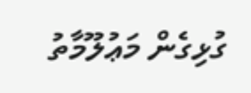ގުޅިގެން މަޢުލޫމާތު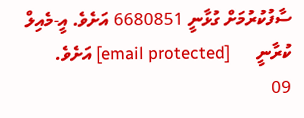ސާފުކުރުމަށް ގުޅާނީ 6680851 އަށެވެ. އީ-މެއިލް ކުރާނީ      [email protected] އަށެވެ.
09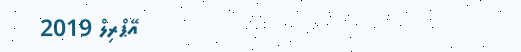އޭޕްރިލް 2019